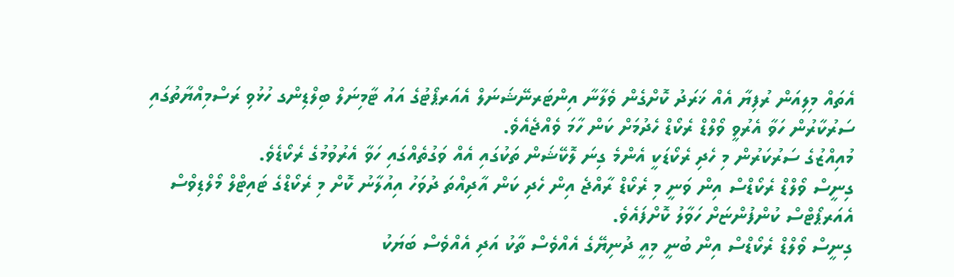އެތައް މިލިއަން ރުފިޔާ އެއް ޚަރަދު ކޮށްގެން ވެލާނާ އިންޓަރނޭޝަނަލް އެއަރޕޯޓުގެ އައު ޓާމިނަލް ބިލްޑިންގ ހުޅުވި ރަސްމިއްޔާތުގައި ސަރުކާރުން ހަވާ އެރުވީ ވޯލްޑް ރެކޯޑް ހެދުމަށް ކަން ހާމަ ވެއްޖެއެވެ.
މުއިއްޒުގެ ސަރުކަރުން މި ހެދި ރެކޯޑަކީ އެންމެ ގިނަ ލޮކޭޝަން ތަކުގައި އެއް ވަގުތެއްގައި ހަވާ އެރުވުމުގެ ރެކޯޑެވެ.
ގިނީސް ވޯލްޑް ރެކޯޑްސް އިން ވަނީ މި ރެކޯޑް ރާއްޖެ އިން ހެދި ކަން އާދިއްތަ ދުވަހު އިއުލާނު ކޮށް މި ރެކޯޑްގެ ޓައިޓްލް މޯލްޑިވްސް އެއަރޕޯޓްސް ކުންފުންޏަށް ހަވާލު ކޮށްފައެވެ.
ގިނީސް ވޯލްޑް ރެކޯޑްސް އިން ބުނީ މިއީ ދުނިޔޭގެ އެއްވެސް ތާކު އަދި އެއްވެސް ބަޔަކު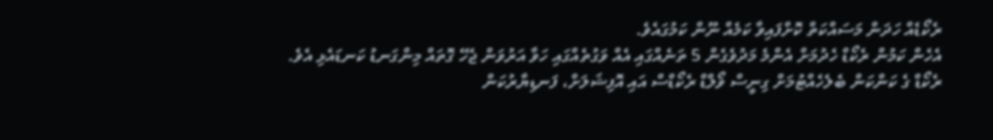ރެކޯޑެއް ހަދަން މަސައްކަތް ކޮށްފައިވާ ކަމެއް ނޫން ކަމުގައެވެ.
އެހެން ކަމުން ރެކޯޑް ހެދުމަށް އެންމެ މަދުވެގެން 5 ތަނެއްގައި އެއް ވަގުތެއްގައި ހަވާ އަރުވަން ޖެހޭ ގޮތައް މިންގަނޑު ކަނޑައެޅި އެވެ.
ރެކޯޑް ގެ ކަންކަން ބެލެހެއްޓުމަށް ގިނީސް ވޯލްޑް ރެކޯޑްސް އައި އޮފިޝަލަށް، ފަނޑިޔާރުކަން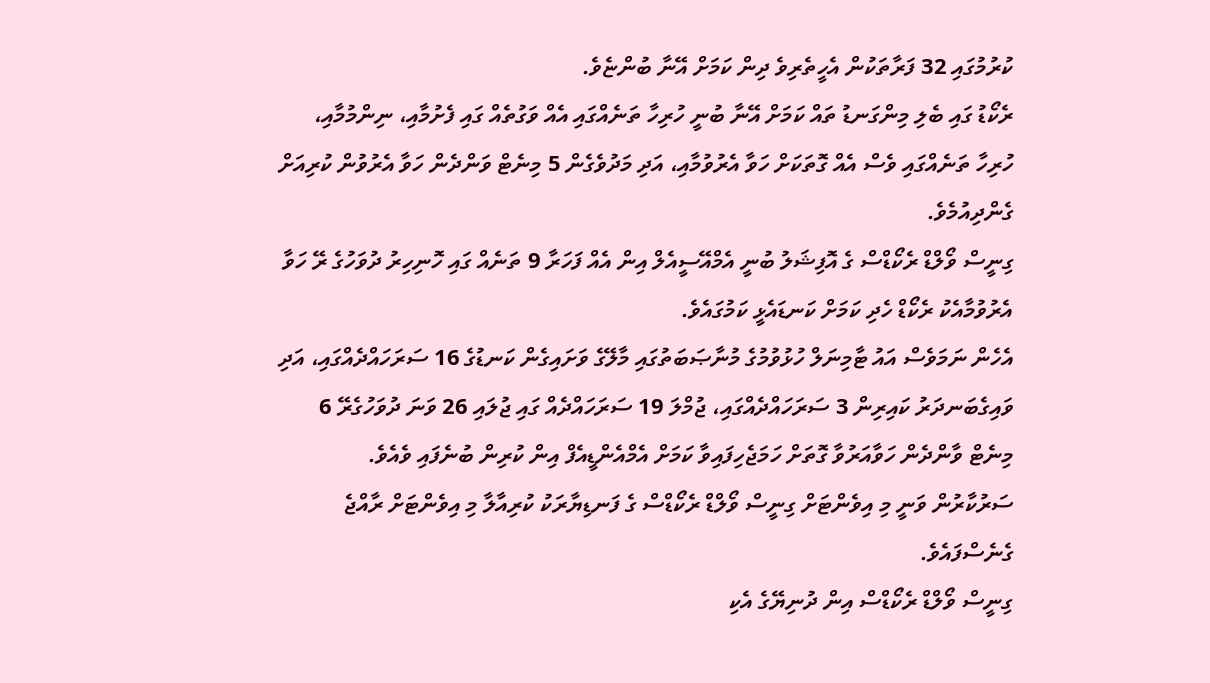ކުރުމުގައި 32 ފަރާތަކުން އެހީތެރިވެ ދިން ކަމަށް އޭނާ ބުންޏެވެ.
ރެކޯޑު ގައި ބެލި މިންގަނޑު ތައް ކަމަށް އޭނާ ބުނީ ހުރިހާ ތަނެއްގައި އެއް ވަގުތެއް ގައި ފެށުމާއި، ނިންމުމާއި، ހުރިހާ ތަނެއްގައި ވެސް އެއް ގޮތަކަށް ހަވާ އެރުވުމާއި، އަދި މަދުވެގެން 5 މިނެޓް ވަންދެން ހަވާ އެރުވުން ކުރިއަށް ގެންދިއުމެވެ.
ގިނީސް ވޯލްޑް ރެކޯޑްސް ގެ އޮފިޝަލު ބުނީ އެމްއޭސީއެލް އިން އެއް ފަހަރާ 9 ތަނެއް ގައި ހޮނިހިރު ދުވަހުގެ ރޭ ހަވާ އެރުވުމާއެކު ރެކޯޑް ހެދި ކަމަށް ކަނޑައެޅީ ކަމުގައެވެ.
އެހެން ނަމަވެސް އައު ޓާމިނަލް ހުޅުވުމުގެ މުނާޞަބަތުގައި މާލޭގެ ވަށައިގެން ކަނޑުގެ 16 ސަރަހައްދެއްގައި، އަދި ވައިގެބަނދަރު ކައިރިން 3 ސަރަހައްދެއްގައި، ޖުމްލަ 19 ސަރަހައްދެއް ގައި ޖުލައި 26 ވަނަ ދުވަހުގެރޭ 6 މިނެޓް ވާންދެން ހަވާއަރުވާ ގޮތަށް ހަމަޖެހިފައިވާ ކަމަށް އެމްއެންޑީއެފް އިން ކުރިން ބުނެފައި ވެއެވެ.
ސަރުކާރުން ވަނީ މި އިވެންޓަށް ގިނީސް ވޯލްޑް ރެކޯޑްސް ގެ ފަނޑިޔާރަކު ކުރިއާލާ މި އިވެންޓަށް ރާއްޖެ ގެނެސްފައެވެ.
ގިނީސް ވޯލްޑް ރެކޯޑްސް އިން ދުނިޔޭގެ އެކި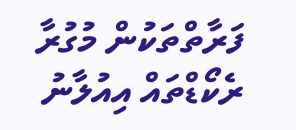ފަރާތްތަކުން މުގުރާ ރެކޯޑްތައް އިއުލާނު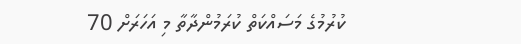ކުރުމުގެ މަސައްކަތް ކުރަމުންދާތާ މި އަހަރަށް 70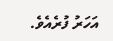އަހަރު ފުރެއެވެ.